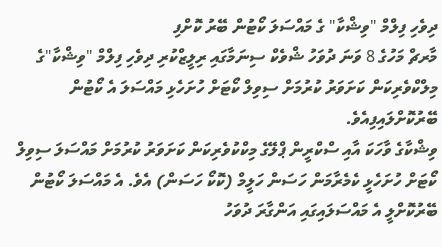ދިވެހި ފިލްމް "ވިޝްކާ" ގެ މައްސަލަ ކޯޓުން ބޭރު ކޮށްފި
މާރޗް މަހުގެ 8 ވަނަ ދުވަހު ޝްވެކް ސިނަމާގައި ރިލީޒްކުރި ދިވެހި ފިލްމް "ވިޝްކާ"ގެ މިލްކްވެރިކަން ކަށަވަރު ކުރުމަށް ސިވިލް ކޯޓަށް ހުށަހެޅި މައްސަލަ އެ ކޯޓުން ބޭރުކޮށްލައިފިއެވެ.
ވިޝްކާގެ ވާހަކަ އާއި ސްކްރީން ޕްލޭގެ މިކްކުވެރިކަން ކަށަވަރު ކުރުމަށް މައްސަލަ ސިވިލް ކޯޓަށް ހުށަހެޅީ ކެމެރާމަން ހަސަން ހަލީމް (ކޮކޯ ހަސަން) އެވެ. އެ މައްސަލަ ކޯޓުން ބޭރުކޮށްލީ އެ މައްސަލައިގައި އަންގާރަ ދުވަހު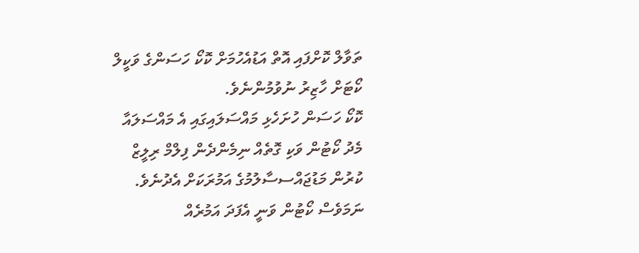ތަވާލް ކޮށްފައި އޮތް އަޑުއެހުމަށް ކޮކޯ ހަސަންގެ ވަކީލް ކޯޓަށް ހާޒިރު ނުވުމުންނެވެ.
ކޮކޯ ހަސަން ހުށަހެޅި މައްސަލައިގައި އެ މައްސަލައާ މެދު ކޯޓުން ވަކި ގޮތެއް ނިމެންދެން ފިލްމް ރިލީޒް ކުރުން މަޑުޖައްސސާލުމުގެ އަމުރަކަށް އެދުނެވެ. ނަމަވެސް ކޯޓުން ވަނީ އެފަދަ އަމުރެއް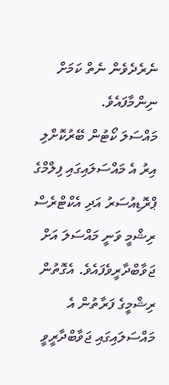ނެރެދެވެން ނެތް ކަމަށް ނިންމާފައެވެ.
މައްސަލަ ކޯޓުން ބޭރުކޮށްލި އިރު އެ މައްސަލައިގައި ފިލްމްގެ ޕްރޮޑިއުސަރު އަދި އެކްޓްރެސް ރިޝްމީ ވަނީ މައްސަލަ އަށް ޖަވާބްދާރީވެފައެވެ. އެގޮތުން ރިޝްމީގެ ފަރާތުން އެ މައްސަލައިގައި ޖަވާބްދާރީވީ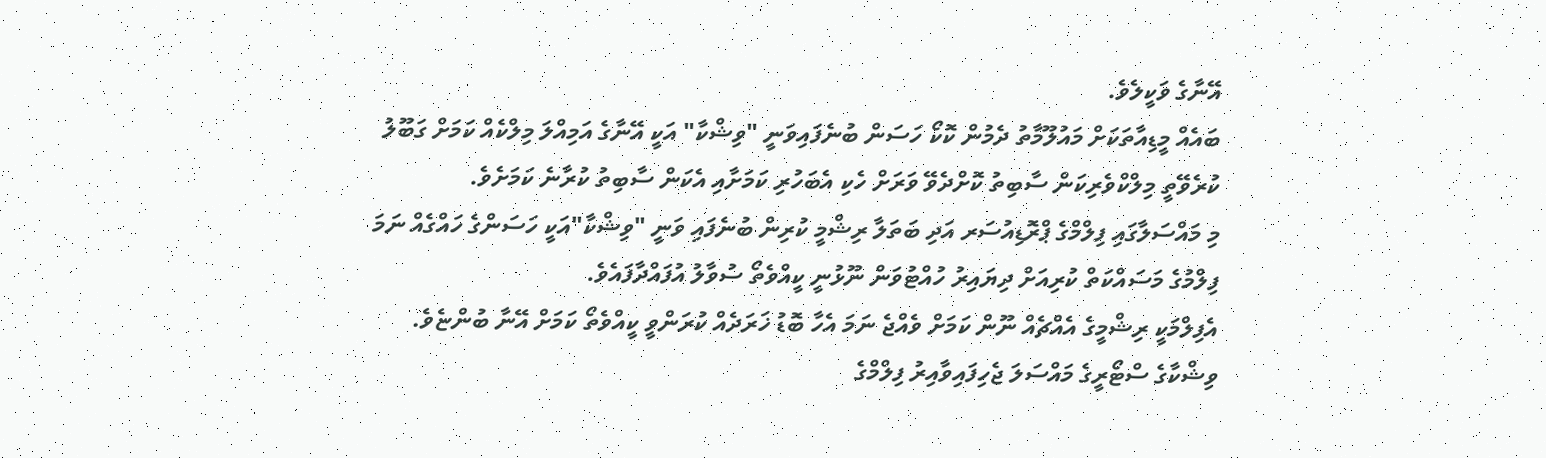އޭނާގެ ވަކީލެވެ.
ބައެއް މީޑިއާތަކަށް މައުލޫމާތު ދެމުން ކޮކޯ ހަސަން ބުނެފައިވަނީ "ވިޝްކާ" އަކީ އޭނާގެ އަމިއްލަ މިލްކެއް ކަމަށް ގަބޫލު ކުރެވޭތީ މިލްކްވެރިކަން ސާބިތު ކޮށްދެވޭ ވަރަށް ހެކި އެބަހުރި ކަމަށާއި އެކަން ސާބިތު ކުރާނެ ކަމަށެވެ.
މި މައްސަލާގައި ފިލްމްގެ ޕްރޮޑިއުސަރ އަދި ބަތަލާ ރިޝްމީ ކުރިން ބުނެފައި ވަނީ "ވިޝްކާ"އަކީ ހަސަންގެ ހައްގެއް ނަމަ ފިލްމުގެ މަސައްކަތް ކުރިއަށް ދިޔައިރު ހުއްޓުވަން ނޫޅުނީ ކީއްވެތޯ ސުވާލު އުފައްދާފައެވެ.
އެފިލްމަކީ ރިޝްމީގެ އެއްޗެއް ނޫން ކަމަށް ވެއްޖެ ނަމަ އެހާ ބޮޑު ޚަރަދެއް ކުރަންވީ ކީއްވެތޯ ކަމަށް އޭނާ ބުންޏެވެ.
ވިޝްކާގެ ސްޓޯރީގެ މައްސަލަ ޖެހިފައިވާއިރު ފިލްމްގެ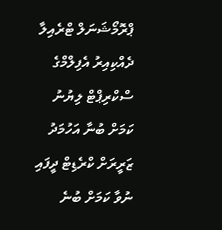ޕްރޮމޯޝަނަލް ޓްރެއިލާ ދެއްކިއިރު އެފިލްމްގެ ސްކްރިޕްޓް ލިޔުނު ކަމަށް ބުނާ އަހުމަދު ޒަރީރަށް ކްރެޑިޓް ދީފައި ނުވާ ކަމަށް ބުނެ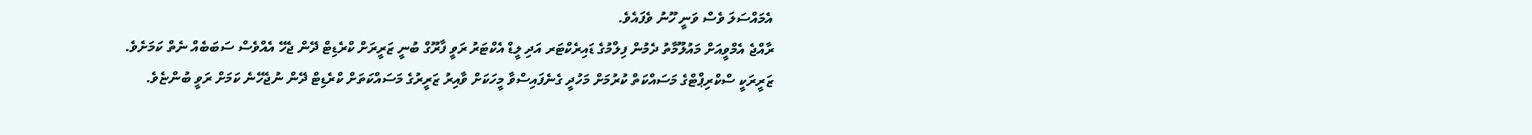އެމައްސަލަ ވެސް ވަނީ ހޫނު ވެފައެވެ.
ރާއްޖެ އެމްވީއަށް މައުލޫމާތު ދެމުން ފިލްމުގެ ޑައިރެކްޓަރ އަދި ލީޑް އެކްޓަރު ރަވީ ފާރޫގް ބުނީ ޒަރީރަށް ކްރެޑިޓް ދޭން ޖެހޭ އެއްވެސް ސަބަބެއް ނެތް ކަމަށެވެ.
ޒަރީރަކީ ސްކްރިޕްޓްގެ މަސައްކަތް ކުރުމަށް މަހުދީ ގެނެފައިސްވާ މީހަކަށް ވާއިރު ޒަރީރުގެ މަސައްކަތަށް ކްރެޑިޓް ދޭން ނުޖެހޭނެ ކަމަށް ރަވީ ބުންޏެވެ.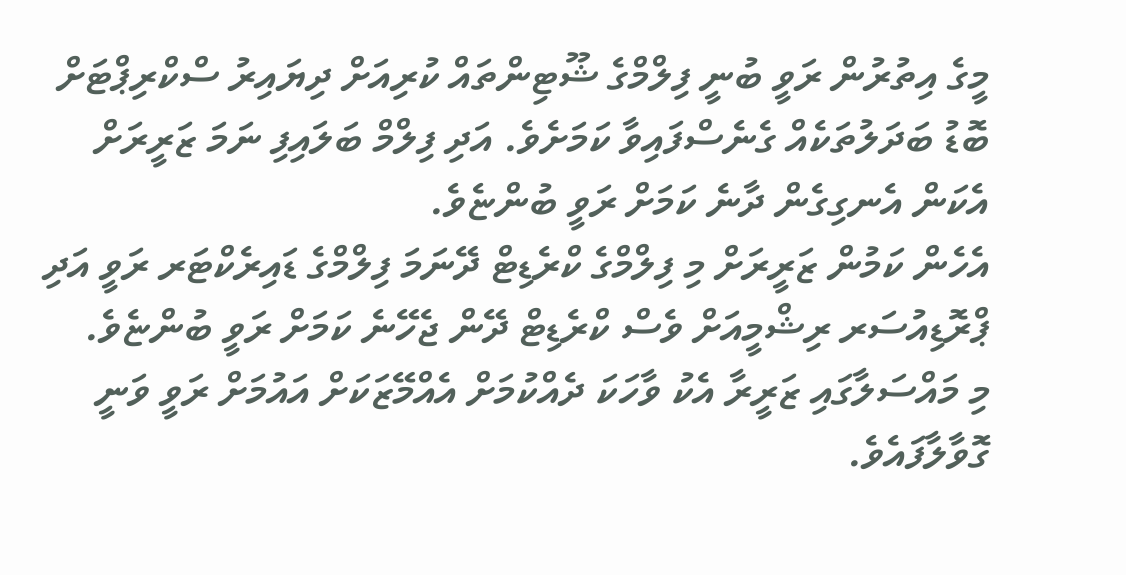މީގެ އިތުރުން ރަވީ ބުނީ ފިލްމްގެ ޝޫޓިންތައް ކުރިއަށް ދިޔައިރު ސްކްރިޕްޓަށް ބޮޑު ބަދަލުތަކެއް ގެނެސްފައިވާ ކަމަށެވެ. އަދި ފިލްމް ބަލައިފި ނަމަ ޒަރީރަށް އެކަން އެނގިގެން ދާނެ ކަމަށް ރަވީ ބުންޏެވެ.
އެހެން ކަމުން ޒަރީރަށް މި ފިލްމްގެ ކްރެޑިޓް ދޭނަމަ ފިލްމްގެ ޑައިރެކްޓަރ ރަވީ އަދި ޕްރޮޑިއުސަރ ރިޝްމީއަށް ވެސް ކްރެޑިޓް ދޭން ޖެހޭނެ ކަމަށް ރަވީ ބުންޏެވެ.
މި މައްސަލާގައި ޒަރީރާ އެކު ވާހަކަ ދެއްކުމަށް އެއްމޭޒަކަށް އައުމަށް ރަވީ ވަނީ ގޮވާލާފައެވެ.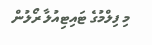މި ފިލްމުގެ ޓައިޓިއުލާ ރޯލުން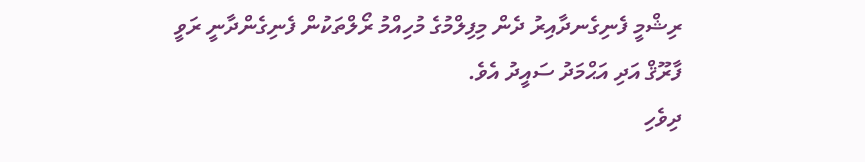ރިޝްމީ ފެނިގެނދާއިރު ދެން މިފިލްމުގެ މުހިއްމު ރޯލްތަކުން ފެނިގެންދާނީ ރަވީ ފާރޫޤް އަދި އަޙްމަދު ސައީދު އެވެ.
ދިވެހި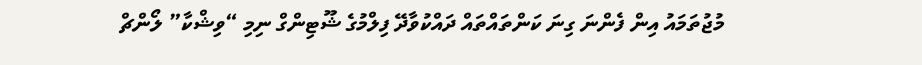މުޖުތަމައު އިން ފެންނަ ގިނަ ކަންތައްތައް ދައްކުވާދޭ ފިލްމުގެ ޝޫޓިންގް ނިމި “ވިޝްކާ” ލޯންޗް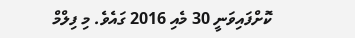ކޮށްފައިވަނީ 30 މެއި 2016 ގައެވެ. މި ފިލްމް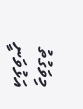މިވަގުތު އަޅުވަނީ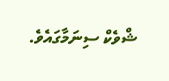ޝްވެކް ސިނަމާގައެވެ.